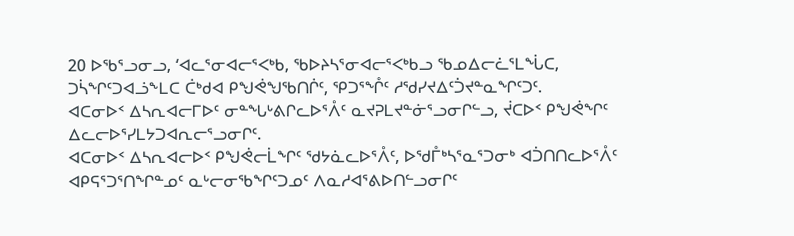20 ᐅᖃᕐᓗᓂᓗ, ‘ᐊᓚᕐᓂᐊᓕᕐᐸᒃᑲ, ᖃᐅᔨᓴᕐᓂᐊᓕᕐᐸᒃᑲᓗ ᖃᓄᐃᓕᓛᕐᒪᖔᑕ, ᑐᓵᖏᑦᑐᐊᓘᖕᒪᑕ ᑖᒃᑯᐊ ᑭᖑᕚᖑᖃᑎᒌᑦ, ᕿᑐᕐᖎᑦ ᓱᖁᓯᔪᐃᑦᑑᔪᓐᓇᖏᑦᑐᑦ.
ᐊᑕᓂᐅᑉ ᐃᓴᕆᐊᓕᒥᐅᑦ ᓂᓐᖓᒡᕕᒋᓚᐅᕐᐰᑦ ᓇᔪᕈᒪᔪᓐᓃᕐᓗᓂᒋᓪᓗ, ᔫᑕᐅᑉ ᑭᖑᕚᖏᑦ ᐃᓚᓕᐅᕐᓯᒪᔭᑐᐊᕆᓕᕐᓗᓂᒋᑦ.
ᐊᑕᓂᐅᑉ ᐃᓴᕆᐊᓕᐅᑉ ᑭᖑᕚᓕᒫᖏᑦ ᖁᔭᓈᓚᐅᕐᐰᑦ, ᐅᖁᒤᒃᓴᕐᓇᕐᑐᓂᒃ ᐊᑑᑎᑎᓚᐅᕐᐰᑦ ᐊᑭᕋᕐᑐᕐᑎᖏᓐᓄᑦ ᓇᒡᓕᓂᖃᖏᑦᑐᓄᑦ ᐱᓇᓱᐊᕐᕕᐅᑎᓪᓗᓂᒋᑦ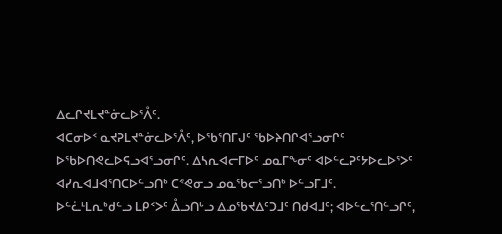ᐃᓚᒋᔪᒪᔪᓐᓃᓚᐅᕐᐰᑦ.
ᐊᑕᓂᐅᑉ ᓇᔪᕈᒪᔪᓐᓃᓚᐅᕐᐰᑦ, ᐅᖃᕐᑎᒥᒍᑦ ᖃᐅᔨᑎᒋᐊᕐᓗᓂᒋᑦ ᐅᖃᐅᑎᕙᓚᐅᕋᓗᐊᕐᓗᓂᒋᑦ. ᐃᓴᕆᐊᓕᒥᐅᑦ ᓄᓇᒥᖕᓂᑦ ᐊᐅᓪᓚᕈᑦᔭᐅᓚᐅᕐᐳᑦ ᐊᓯᕆᐊᒧᐊᕐᑎᑕᐅᓪᓗᑎᒃ ᑕᕝᕙᓂᓗ ᓄᓇᖃᓕᕐᓗᑎᒃ ᐅᓪᓗᒥᒧᑦ.
ᐅᓪᓛᒻᒪᕆᒃᑯᓪᓗ ᒪᑭᑉᐳᑦ ᐂᓗᑎᒡᓗ ᐃᓄᖃᔪᐃᑦᑐᒧᑦ ᑎᑯᐊᒧᑦ; ᐊᐅᓪᓚᕐᑎᓪᓗᒋᑦ,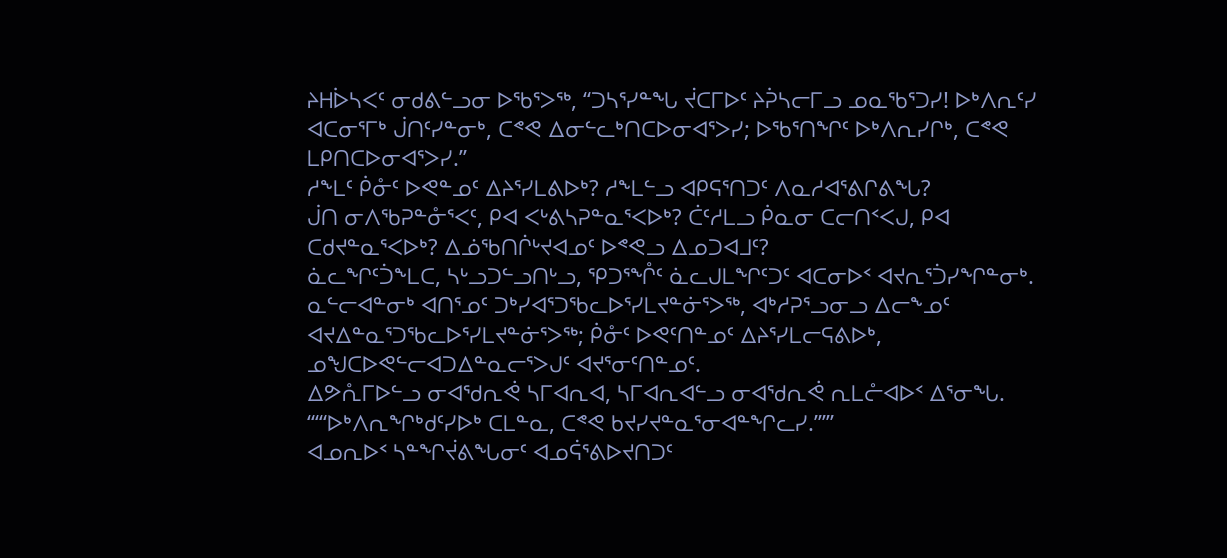ᔨᕼᐆᓴᐸᑦ ᓂᑯᕕᓪᓗᓂ ᐅᖃᕐᐳᖅ, “ᑐᓴᕐᓯᓐᖓ ᔫᑕᒥᐅᑦ ᔨᕉᓴᓕᒥᓗ ᓄᓇᖃᕐᑐᓯ! ᐅᒃᐱᕆᑦᓯ ᐊᑕᓂᕐᒥᒃ ᒎᑎᑦᓯᓐᓂᒃ, ᑕᕝᕙ ᐃᓂᓪᓚᒃᑎᑕᐅᓂᐊᕐᐳᓯ; ᐅᖃᕐᑎᖏᑦ ᐅᒃᐱᕆᓯᒋᒃ, ᑕᕝᕙ ᒪᑭᑎᑕᐅᓂᐊᕐᐳᓯ.”
ᓱᖕᒪᑦ ᑮᓁᑦ ᐅᕙᓐᓄᑦ ᐃᔨᕐᓯᒪᕕᐅᒃ? ᓱᖕᒪᓪᓗ ᐊᑭᕋᕐᑎᑐᑦ ᐱᓇᓱᐊᕐᕕᒋᕕᖓ?
ᒎᑎ ᓂᐱᖃᕈᓐᓁᕐᐸᑦ, ᑭᐊ ᐸᒡᕕᓴᕈᓐᓇᕐᐸᐅᒃ? ᑖᑦᓱᒪᓗ ᑮᓇᓂ ᑕᓕᑎᑉᐸᒍ, ᑭᐊ ᑕᑯᔪᓐᓇᕐᐸᐅᒃ? ᐃᓅᖃᑎᒌᒡᔪᐊᓄᑦ ᐅᕝᕙᓗ ᐃᓄᑐᐊᒧᑦ?
ᓈᓚᖏᑦᑑᖕᒪᑕ, ᓴᒡᓗᑐᓪᓗᑎᒡᓗ, ᕿᑐᕐᖎᑦ ᓈᓚᒍᒪᖏᑦᑐᑦ ᐊᑕᓂᐅᑉ ᐊᔪᕆᕐᑑᓯᖏᓐᓂᒃ.
ᓇᓪᓕᐊᓐᓂᒃ ᐊᑎᕐᓄᑦ ᑐᒃᓯᐊᕐᑐᖃᓚᐅᕐᓯᒪᔪᓐᓃᕐᐳᖅ, ᐊᒃᓱᕈᕐᓗᓂᓗ ᐃᓕᖕᓄᑦ ᐊᔪᐃᓐᓇᕐᑐᖃᓚᐅᕐᓯᒪᔪᓐᓃᕐᐳᖅ; ᑮᓁᑦ ᐅᕙᑦᑎᓐᓄᑦ ᐃᔨᕐᓯᒪᓕᕋᕕᐅᒃ, ᓄᖑᑕᐅᕙᓪᓕᐊᑐᐃᓐᓇᓕᕐᐳᒍᑦ ᐊᔪᕐᓂᑦᑎᓐᓄᑦ.
ᐃᕗᕅᒥᐅᓪᓗ ᓂᐊᖁᕆᕚ ᓴᒥᐊᕆᐊ, ᓴᒥᐊᕆᐊᓪᓗ ᓂᐊᖁᕆᕚ ᕆᒪᓔᐊᐅᑉ ᐃᕐᓂᖓ. “‘“ᐅᒃᐱᕆᖏᒃᑯᑦᓯᐅᒃ ᑕᒪᓐᓇ, ᑕᕝᕙ ᑲᔪᓯᔪᓐᓇᕐᓂᐊᓐᖏᓚᓯ.”’”
ᐊᓄᕆᐅᑉ ᓴᓐᖏᔫᕕᖓᓂᑦ ᐊᓄᕌᕐᕕᐅᔪᑎᑐᑦ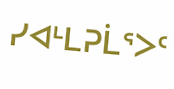ᓯᐊᒻᒪᕈᒫᕐᐳᑦ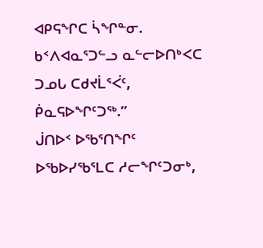ᐊᑭᕋᖏᑕ ᓵᖏᓐᓂ. ᑲᑉᐱᐊᓇᕐᑐᓪᓗ ᓇᓪᓕᐅᑎᒃᐸᑕ ᑐᓄᒐ ᑕᑯᔪᒫᕐᐹᑦ, ᑮᓇᕋᐅᖏᑦᑐᖅ.”
ᒎᑎᐅᑉ ᐅᖃᕐᑎᖏᑦ ᐅᖃᐅᓯᖃᕐᒪᑕ ᓱᓕᖏᑦᑐᓂᒃ,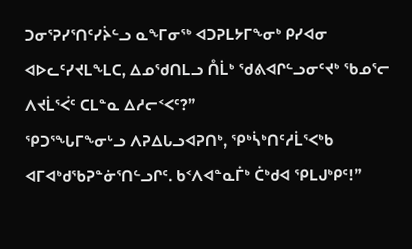ᑐᓂᕐᕈᓯᕐᑎᑦᓯᔩᓪᓗ ᓇᖕᒥᓂᖅ ᐊᑐᕈᒪᔭᒥᖕᓂᒃ ᑭᓯᐊᓂ ᐊᐅᓚᑦᓯᔪᒪᖕᒪᑕ, ᐃᓄᖁᑎᒪᓗ ᑍᒫᒃ ᖁᕕᐊᒋᓪᓗᓂᑦᔪᒃ ᖃᓄᕐᓕ ᐱᔪᒫᕐᐹᑦ ᑕᒪᓐᓇ ᐃᓱᓕᑉᐸᑦ?”
ᕿᑐᕐᖓᒥᖕᓂᒡᓗ ᐱᕈᐃᒐᓗᐊᕈᑎᒃ, ᕿᒃᓵᒃᑎᑦᓱᒫᕐᐸᒃᑲ ᐊᒥᐊᒃᑯᖃᕈᓐᓃᕐᑎᓪᓗᒋᑦ. ᑲᑉᐱᐊᓐᓇᒦᒃ ᑖᒃᑯᐊ ᕿᒪᒍᒃᑭᑦ!”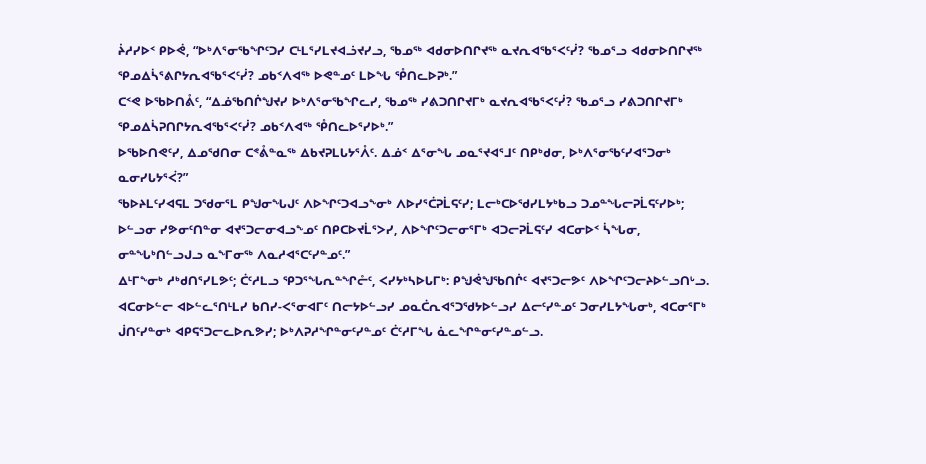ᔩᓱᓯᐅᑉ ᑭᐅᕚ, “ᐅᒃᐱᕐᓂᖃᖏᑦᑐᓯ ᑕᒻᒪᕐᓯᒪᔪᐊᓘᔪᓯᓗ, ᖃᓄᖅ ᐊᑯᓂᐅᑎᒋᔪᖅ ᓇᔪᕆᐊᖃᕐᐸᑦᓰ? ᖃᓄᕐᓗ ᐊᑯᓂᐅᑎᒋᔪᖅ ᕿᓄᐃᓵᕐᕕᒋᔭᕆᐊᖃᕐᐸᑦᓰ? ᓄᑲᑉᐱᐊᖅ ᐅᕙᓐᓄᑦ ᒪᐅᖓ ᕾᑎᓚᐅᕈᒃ.”
ᑕᑉᕙ ᐅᖃᐅᑎᕔᑦ, “ᐃᓅᖃᑎᒌᖑᔪᓯ ᐅᒃᐱᕐᓂᖃᖏᓚᓯ, ᖃᓄᖅ ᓯᕕᑐᑎᒋᔪᒥᒃ ᓇᔪᕆᐊᖃᕐᐸᑦᓰ? ᖃᓄᕐᓗ ᓯᕕᑐᑎᒋᔪᒥᒃ ᕿᓄᐃᓵᕈᑎᒋᔭᕆᐊᖃᕐᐸᑦᓰ? ᓄᑲᑉᐱᐊᖅ ᕾᑎᓚᐅᕐᓯᐅᒃ.”
ᐅᖃᐅᑎᕙᑦᓯ, ᐃᓄᖁᑎᓂ ᑕᕝᕔᓐᓇᖅ ᐃᑲᔪᕈᒪᒐᔭᕐᐰᑦ. ᐃᓅᑉ ᐃᕐᓂᖓ ᓄᓇᕐᔪᐊᕐᒧᑦ ᑎᑭᒃᑯᓂ, ᐅᒃᐱᕐᓂᖃᑦᓯᐊᕐᑐᓂᒃ ᓇᓂᓯᒐᔭᕐᐹ?”
ᖃᐅᔨᒪᑦᓯᐊᕋᒪ ᑐᖁᓂᕐᒪ ᑭᖑᓂᖓᒍᑦ ᐱᐅᖏᑦᑐᐊᓗᖕᓂᒃ ᐱᐅᓯᕐᑖᕈᒫᕋᑦᓯ; ᒪᓕᒃᑕᐅᖁᓯᒪᔭᒃᑲᓗ ᑐᓄᓐᖓᓕᕈᒫᕋᑦᓯᐅᒃ; ᐅᓪᓗᓂ ᓯᕗᓂᑦᑎᓐᓂ ᐊᔪᕐᑐᓕᓂᐊᓗᖕᓄᑦ ᑎᑭᑕᐅᔪᒫᕐᐳᓯ, ᐱᐅᖏᑦᑐᓕᓂᕐᒥᒃ ᐊᑐᓕᕈᒫᕋᑦᓯ ᐊᑕᓂᐅᑉ ᓵᖓᓂ, ᓂᓐᖓᒃᑎᓪᓗᒍᓗ ᓇᖕᒥᓂᖅ ᐱᓇᓱᐊᕐᑕᑦᓯᓐᓄᑦ.”
ᐃᒻᒥᖕᓂᒃ ᓱᒃᑯᑎᕐᓯᒪᕗᑦ; ᑖᑦᓱᒪᓗ ᕿᑐᕐᖓᕆᓐᖏᓔᑦ, ᐸᓯᔭᒃᓴᐅᒐᒥᒃ: ᑭᖑᕚᖑᖃᑎᒌᑦ ᐊᔪᕐᑐᓕᕗᑦ ᐱᐅᖏᑦᑐᓕᔨᐅᓪᓗᑎᒡᓗ.
ᐊᑕᓂᐅᓪᓕ ᐊᐅᓪᓚᕐᑎᒻᒪᓯ ᑲᑎᓯ-ᐸᕐᓂᐊᒥᑦ ᑎᓕᔭᐅᓪᓗᓯ ᓄᓇᑖᕆᐊᕐᑐᖁᔭᐅᓪᓗᓯ ᐃᓕᑦᓯᓐᓄᑦ ᑐᓂᓯᒪᔭᖓᓂᒃ, ᐊᑕᓂᕐᒥᒃ ᒎᑎᑦᓯᓐᓂᒃ ᐊᑭᕋᕐᑐᓕᓚᐅᕆᕗᓯ; ᐅᒃᐱᕈᓱᖏᓐᓂᑦᓯᓐᓄᑦ ᑖᑦᓱᒥᖓ ᓈᓚᖏᓐᓂᑦᓯᓐᓄᓪᓗ.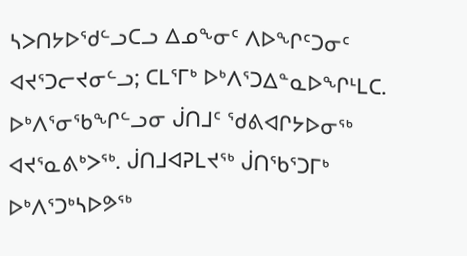ᓴᐳᑎᔭᐅᖁᓪᓗᑕᓗ ᐃᓄᖕᓂᑦ ᐱᐅᖏᑦᑐᓂᑦ ᐊᔪᕐᑐᓕᔪᓂᓪᓗ; ᑕᒪᕐᒥᒃ ᐅᒃᐱᕐᑐᐃᓐᓇᐅᖏᒻᒪᑕ.
ᐅᒃᐱᕐᓂᖃᖏᓪᓗᓂ ᒎᑎᒧᑦ ᖁᕕᐊᒋᔭᐅᓂᖅ ᐊᔪᕐᓇᕕᒃᐳᖅ. ᒎᑎᒧᐊᕈᒪᔪᖅ ᒎᑎᖃᕐᑐᒥᒃ ᐅᒃᐱᕐᑐᒃᓴᐅᕗᖅ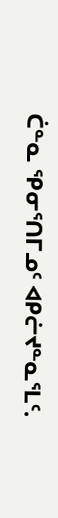ᑖᓐᓇ ᕿᓂᕐᑎᒥᓄᑦ ᐊᑭᓖᔪᓐᓇᕐᒪᑦ.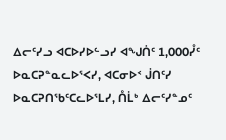ᐃᓕᑦᓯᓗ ᐊᑕᐅᓯᐅᓪᓗᓯ ᐊᖑᑏᑦ 1,000ᓮᑦ ᐅᓇᑕᕈᓐᓇᓚᐅᕐᐸᓯ, ᐊᑕᓂᐅᑉ ᒎᑎᑦᓯ ᐅᓇᑕᕈᑎᖃᑦᑕᓚᐅᕐᒪᓯ, ᑍᒫᒃ ᐃᓕᑦᓯᓐᓄᑦ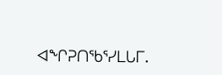ᐊᖏᕈᑎᖃᕐᓯᒪᒐᒥ.